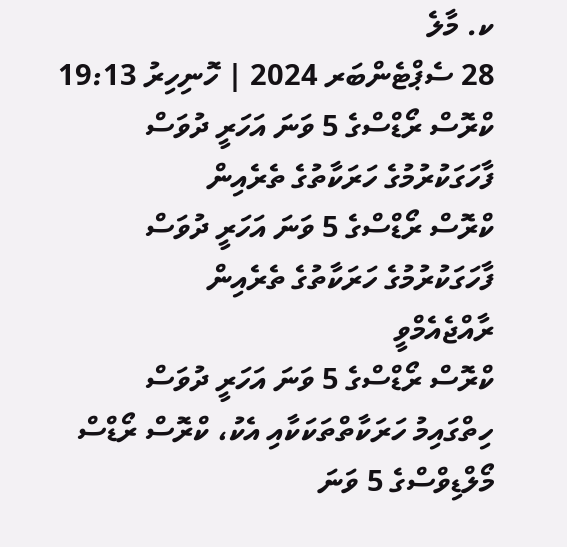ކ. މާލެ
28 ސެޕްޓެންބަރ 2024 | ހޮނިހިރު 19:13
ކްރޮސް ރޯޑްސްގެ 5 ވަނަ އަހަރީ ދުވަސް ފާހަގަކުރުމުގެ ހަރަކާތުގެ ތެރެއިން
ކްރޮސް ރޯޑްސްގެ 5 ވަނަ އަހަރީ ދުވަސް ފާހަގަކުރުމުގެ ހަރަކާތުގެ ތެރެއިން
ރާއްޖެއެމްވީ
ކްރޮސް ރޯޑްސްގެ 5 ވަނަ އަހަރީ ދުވަސް
ހިތްގައިމު ހަރަކާތްތަކަކާއި އެކު، ކްރޮސް ރޯޑްސް މޯލްޑިވްސްގެ 5 ވަނަ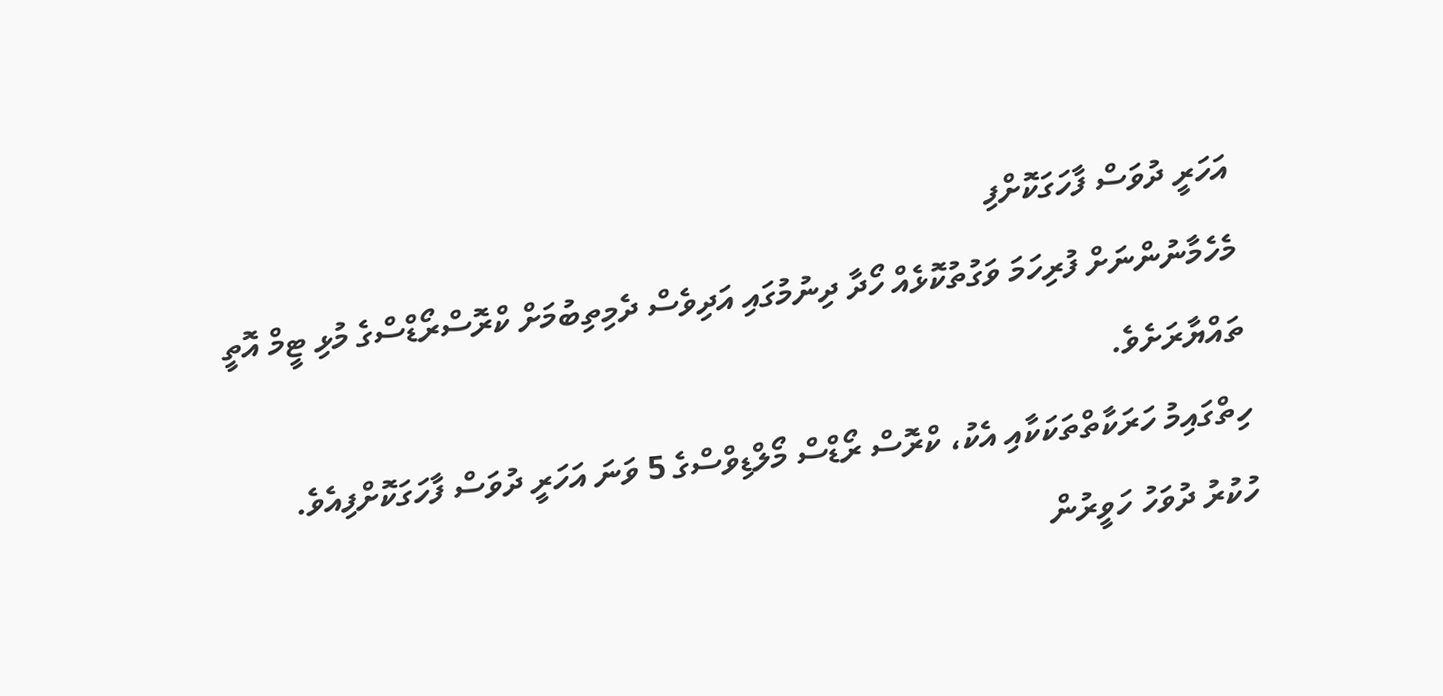އަހަރީ ދުވަސް ފާހަގަކޮށްފި
މެހެމާނުންނަށް ފުރިހަމަ ވަގުތުކޮޅެއް ހޯދާ ދިނުމުގައި އަދިވެސް ދެމިތިބުމަށް ކްރޮސްރޯޑްސްގެ މުޅި ޓީމް އޮތީ ތައްޔާރަށެވެ.
ހިތްގައިމު ހަރަކާތްތަކަކާއި އެކު، ކްރޮސް ރޯޑްސް މޯލްޑިވްސްގެ 5 ވަނަ އަހަރީ ދުވަސް ފާހަގަކޮށްފިއެވެ.
ހުކުރު ދުވަހު ހަވީރުން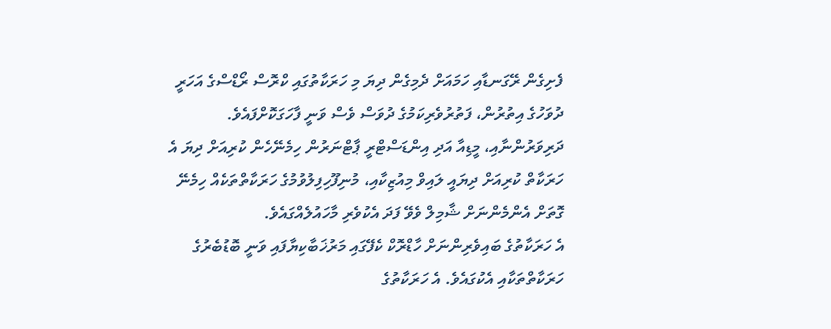ފެށިގެން ރޭގަނޑާއި ހަމައަށް ދެމިގެން ދިޔަ މި ހަރަކާތުގައި ކްރޮސް ރޯޑްސްގެ އަހަރީ ދުވަހުގެ އިތުރުން، ފަތުރުވެރިކަމުގެ ދުވަސް ވެސް ވަނީ ފާހަގަކޮށްފައެވެ. ދަރިވަރުންނާއި، މީޑިއާ އަދި އިންޑަސްޓްރީ ޕާޓްނަރުން ހިމެނޭހެން ކުރިއަށް ދިޔަ އެ ހަރަކާތް ކުރިއަށް ދިޔައީ ލައިވް މިއުޒިކާއި، މުނިފޫހިފިލުވުމުގެ ހަރަކާތްތަކެއް ހިމެނޭ ގޮތަށް އެންމެންނަށް ޝާމިލް ވެވޭ ފަދަ އެކުވެރި މާހައުލެއްގައެވެ.
އެ ހަރަކާތުގެ ބައިވެރިންނަށް ހާޑްރޮކް ކެފޭގައި މަރުޚަބާކިޔާފައި ވަނީ ބޮޑުބެރުގެ ހަރަކާތްތަކާއި އެކުގައެވެ. އެ ހަރަކާތުގެ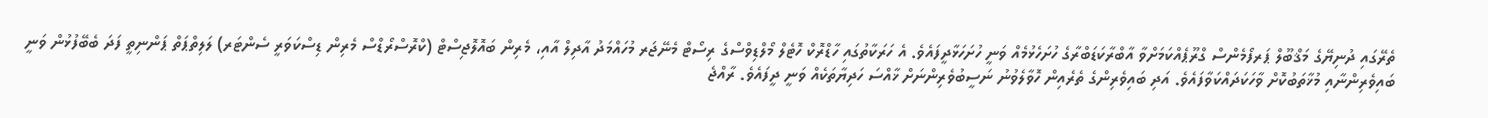ތެރޭގައި ދުނިޔޭގެ މަޤްބޫލް ޕަރފޯމެންސް ގްރޫޕެއްކަމަށްވާ އާބްރާކަޑަބްރާގެ ހުށަހެޅުމެއް ވަނީ ހުށަހަޅާދީފައެވެ. އެ ހަރަކާތުގައި ހާޑްރޮކް ހޮޓެލް މޯލްޑިވްސްގެ ރިސޯޓް މެނޭޖަރ މުހައްމަދު އާދިލް އާއި، މެރިން ބައޮލޮޖިސްޓް (ކްރޮސްރޯޑްސް މެރިން ޑިސްކަވަރީ ސެންޓަރ) ލަލިތްޕަތް ޕަންނިތީ ފަދަ ބެބޭފުޅުން ވަނީ ބައިވެރިންނާއި މުޚާތަބުކޮށް ވާހަކަދައްކަވާފައެވެ. އަދި ބައިވެރިންގެ ތެރެއިން ހޮވާލެވުނު ނަސީބުވެރިންނަށް ޚާއްސަ ހަދިޔާތަކެއް ވަނީ ދީފައެވެ. ރާއްޖެ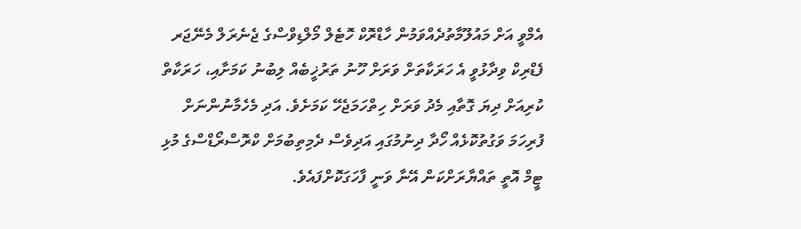އެމްވީ އަށް މައުލޫމާތުދެއްވަމުން ހާޑްރޮކް ހޮޓެލް މޯލްޑިވްސްގެ ޖެނެރަލް މެނޭޖަރ ފެޑްރިކް ވިދާޅުވީ އެ ހަރަކާތަށް ވަރަށް ހޫނު ތަރުޚީބެއް ލިބުނު ކަމަށާއި، ހަރަކާތް ކުރިއަށް ދިޔަ ގޮތާއި މެދު ވަރަށް ހިތްހަމަޖެހޭ ކަމަށެވެ. އަދި މެހެމާނުންނަށް ފުރިހަމަ ވަގުތުކޮޅެއް ހޯދާ ދިނުމުގައި އަދިވެސް ދެމިތިބުމަށް ކްރޮސްރޯޑްސްގެ މުޅި ޓީމް އޮތީ ތައްޔާރަށްކަން އޭނާ ވަނީ ފާހަގަކޮށްފައެވެ.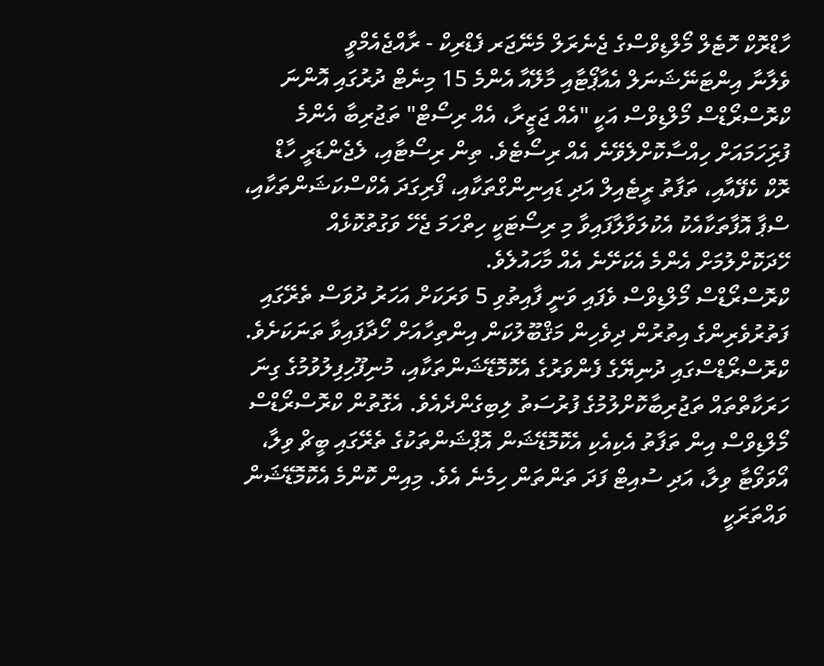ހާޑްރޮކް ހޮޓެލް މޯލްޑިވްސްގެ ޖެނެރަލް މެނޭޖަރ ފެޑްރިކް - ރާއްޖެއެމްވީ
ވެލާނާ އިންޓަނޭޝަނަލް އެއާޕޯޓާއި މާލޭއާ އެންމެ 15 މިނެޓް ދުރުގައި އޮންނަ ކްރޮސްރޯޑްސް މޯލްޑިވްސް އަކީ "އެއް ޖަޒީރާ، އެއް ރިސޯޓް" ތަޖުރިބާ އެންމެ ފުރިަހަމައަށް ހިއްސާކޮށްލެވޭނެ އެއް ރިސޯޓެވެ. ތިން ރިސޯޓާއި، ލެޖެންޑަރީ ހާޑް ރޮކް ކެފޭއާއި، ތަފާތު ރީޓެއިލް އަދި ޑައިނިންގްތަކާއި، ފޯރިގަދަ އެކްސްކަޝަންތަކާއި، ސްޕާ އޮފާތަކާއެކު އެކުލަވާލާފައިވާ މި ރިސޯޓަކީ ހިތްހަމަ ޖެހޭ ވަގުތުކޮޅެއް ހޭދަކޮށްލުމަށް އެންމެ އެކަށޭނެ އެއް މާހައުލެވެ.
ކްރޮސްރޯޑްސް މޯލްޑިވްސް ވެފައި ވަނީ ފާއިތުވި 5 ވަރަކަށް އަހަރު ދުވަސް ތެރޭގައި ފަތުރުވެރިންގެ އިތުރުން ދިވެހިން މަޤްބޫލުކަން އިންތިހާއަށް ހޯދާފައިވާ ތަނަކަށެވެ. ކްރޮސްރޯޑްސްގައި ދުނިޔޭގެ ފެންވަރުގެ އެކޮމޮޑޭޝަންތަކާއި، މުނިފޫހިފިލުވުމުގެ ގިނަ ހަރަކާތްތައް ތަޖުރިބާކޮށްލުމުގެ ފުރުސަތު ލިބިގެންދެއެވެ. އެގޮތުން ކްރޮސްރޯޑްސް މޯލްޑިވްސް އިން ތަފާތު އެކިއެކި އެކޮމޮޑޭޝަން އޮޕްޝަންތަކުގެ ތެރޭގައި ބީޗް ވިލާ، އޯވަވޯޓާ ވިލާ، އަދި ސުއިޓް ފަދަ ތަންތަން ހިމެނެ އެވެ. މިއިން ކޮންމެ އެކޮމޮޑޭޝަން ވައްތަރަކީ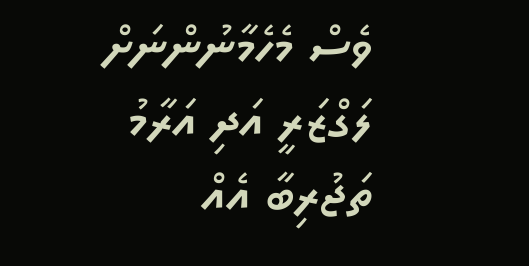ވެސް މެހެމާނުންނަށް ލަގްޒަރީ އަދި އަރާމު ތަޖުރިބާ އެއް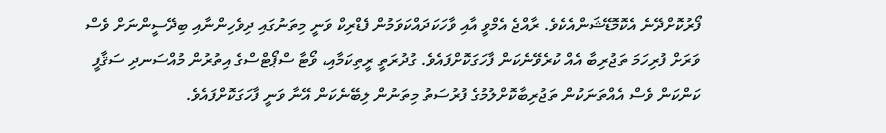ފޯރުކޮށްދޭނެ އެކޮމޮޑޭޝަންއެކެވެ. ރާއްޖެ އެމްވީ އާއި ވާހަކަދައްކަވަމުން ފެޑްރިކް ވަނީ މިތަނުގައި ދިވެހިންނާއި ބިދޭސީންނަށް ވެސް ވަރަށް ފުރިހަމަ ތަޖުރިބާ އެއް ކުރެވޭނެކަން ފާހަގަކޮށްފައެވެ. ގުދުރަތީ ރީތިކަމާއި، ވޯޓާ ސްޕޯޓްސްގެ އިތުރުން މުއްސަނދި ސަޤާފީ ކަންކަން ވެސް އެއްތަނަކުން ތަޖުރިބާކޮށްލުމުގެ ފުރުސަތު މިތަނުން ލިބޭނެކަން އޭނާ ވަނީ ފާހަގަކޮށްފައެވެ.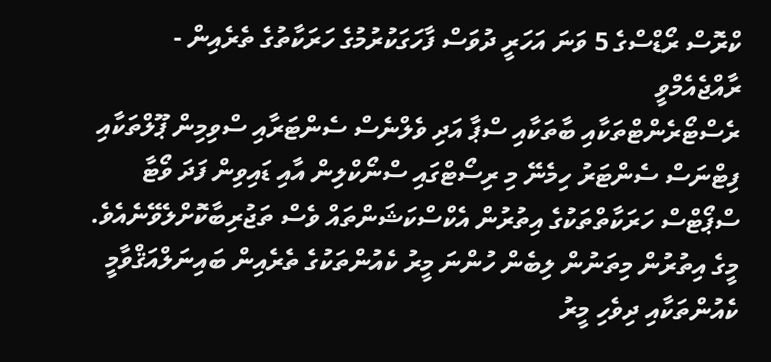ކްރޮސް ރޯޑްސްގެ 5 ވަނަ އަހަރީ ދުވަސް ފާހަގަކުރުމުގެ ހަރަކާތުގެ ތެރެއިން - ރާއްޖެއެމްވީ
ރެސްޓޯރެންޓްތަކާއި ބާތަކާއި ސްޕާ އަދި ވެލްނެސް ސެންޓަރާއި ސްވިމިން ޕޫލްތަކާއި ފިޓްނަސް ސެންޓަރު ހިމެނޭ މި ރިސޯޓްގައި ސްނޯކްލިން އާއި ޑައިވިން ފަދަ ވޯޓާ ސްޕޯޓްސް ހަރަކާތްތަކުގެ އިތުރުން އެކްސްކަޝަންތައް ވެސް ތަޖުރިބާކޮށްލެވޭނެއެވެ. މީގެ އިތުރުން މިތަނުން ލިބެން ހުންނަ މީރު ކެއުންތަކުގެ ތެރެއިން ބައިނަލްއަޤްވާމީ ކެއުންތަކާއި ދިވެހި މީރު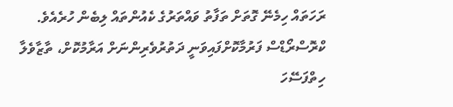ރަހަތައް ހިމެނޭ ގޮތަށް ތަފާތު ވައްތަރުގެ ކެއުންތައް ލިބެން ހުރެއެވެ. ކްރޮސްރޯޑްސް ފަރުމާކޮށްފައިވަނީ ދަތުރުވެރިންނަށް އަރާމުކޮށް، ތާޒާވެލާ ހިތްފަސޭހަ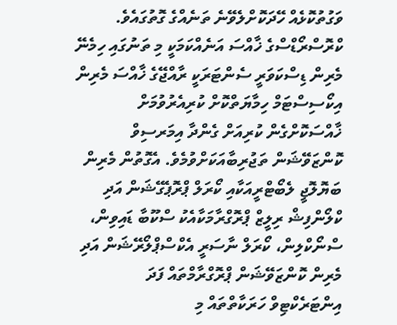ވަގުތުކޮޅެއް ހޭދަކޮށްލެވޭނެ ތަނެއްގެ ގޮތުގައެވެ. ކްރޮސްރޯޑްސްގެ ޚާއްސަ އަނެއްކަމަކީ މި ތަނުގައި ހިމެނޭ މެރިން ޑިސްކަވަރީ ސެންޓަރަކީ ރާއްޖޭގެ ޚާއްސަ މެރިން އިކޯސިސްޓަމް ހިމާޔަތްކޮށް ކުރިއެރުވުމަށް ޚާއްސަކޮށްގެން ކުރިއަށް ގެންދާ އިމަރސިވް ކޮންޒަވޭޝަން ތަޖުރިބާއަކަށްވުމެވެ. އެގޮތުން މެރިން ބަޔޮލޮޖީ ލެބޯޓްރީއަކާއި ކޯރަލް ޕްރޮޕެގޭޝަން އަދި ކްލޯންފިޝް ރިލީޒް ޕްރޮގްރާމަކާއެކު ސްކޫބާ ޑައިވިން، ސްނޯކްލިން، ކޯރަލް ނާސަރީ އެކްސްޕްލޯރޭޝަން އަދި މެރިން ކޮންޒަވޭޝަން ޕްރޮގްރާމްތައް ފަދަ އިންޓަރެކްޓިވް ހަރަކާތްތައް މި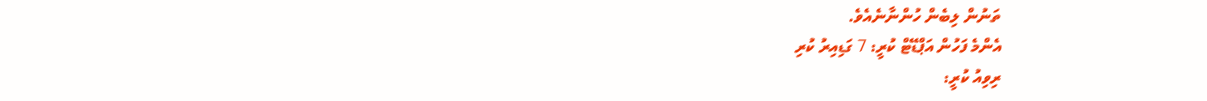ތަނުން ލިބެން ހުންނާނެއެވެ.
އެންމެ ފަހުން އަޕްޑޭޓް ކުރީ: 7 ގަޑިއިރު ކުރި
ރިވިއު ކުރީ: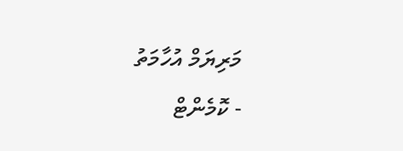މަރިޔަމް އުހާމަތު
- ކޮމެންޓް